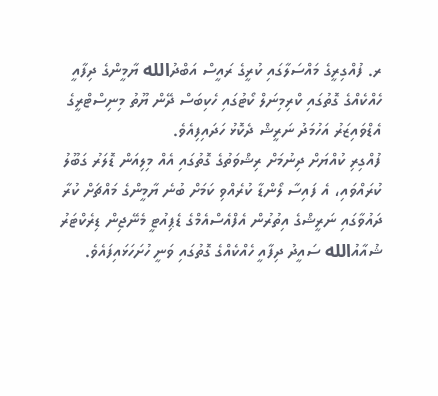ރ. ފުއްގިރީގެ މައްސަލާގައި ކުރީގެ ރައީސް އަބްދުالله ޔާމީންގެ ދިފާއީ ހެއްކެއްގެ ގޮތުގައި ކްރިމިނަލް ކޯޓުގައި ހެކިބަސް ދޭން ޔޫތު މިނިސްޓްރީގެ އެޑްވައިޒަރު އަހުމަދު ނަރީޝް ދެކޮޅު ހަދައިފިއެވެ.
ފުއްގިރި ކުއްޔަށް ދިނުމަށް ރިޝްވަތުގެ ގޮތުގައި އެއް މިލިއަން ޑޮލަރު ގަބޫލު ކުރައްވައި، އެ ފައިސާ ލޯންޑާ ކުރެއްވި ކަމަށް ބުނެ ޔާމީންގެ މައްޗަށް ކުރާ ދައުވާގައި ނަރީޝްގެ އިތުރުން އެފްއެސްއެމްގެ ޑެޕިއުޓީ މެނޭޖިން ޑިރެކްޓަރު ޝުއާއުالله ސައީދު ދިފާއީ ހެއްކެއްގެ ގޮތުގައި ވަނީ ހުށަހަޅައިފައެވެ.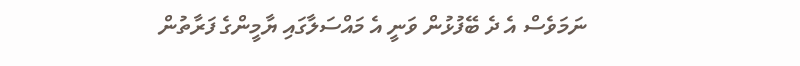ނަމަވެސް އެ ދެ ބޭފުޅުން ވަނީ އެ މައްސަލާގައި ޔާމީންގެ ފަރާތުން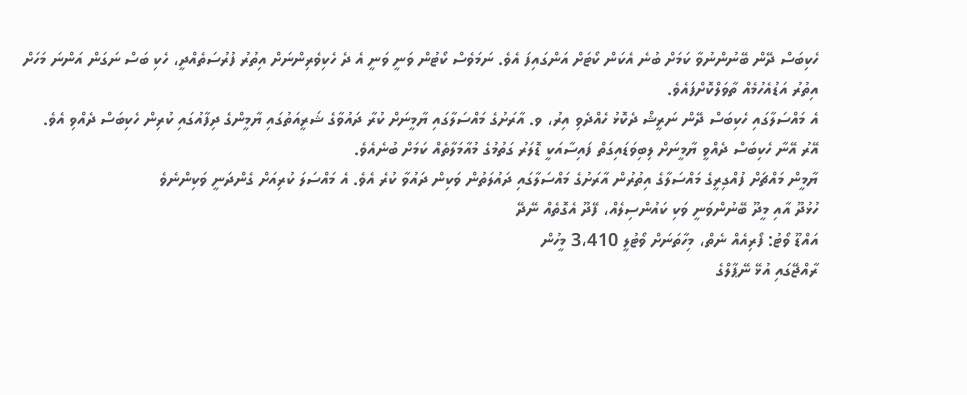ހެކިބަސް ދޭން ބޭނުންނުވާ ކަމަށް ބުނެ އެކަން ކޯޓަށް އަންގައިފަ އެވެ. ނަމަވެސް ކޯޓުން ވަނީ ވަނީ އެ ދެ ހެކިވެރިންނަށް އިތުރު ފުރުސަތެއްދީ، ހެކި ބަސް ނަގަން އަންނަ މަހަށް އިތުރު އަޑުއެހުމެއް ތާވަލްކޮށްފައެވެ.
އެ މައްސަލާގައި ހެކިބަސް ދޭން ނަރީޝް ދެކޮޅު ހެއްދެވި އިރު، ވ. އާރަށުގެ މައްސަލާގައި ޔާމީނަށް ކުރާ ދައުވާގެ ޝަރީއަތުގައި ޔާމީންގެ ދިފާއުގައި ކުރިން ހެކިބަސް ދެއްވި އެވެ. އޭރު އޭނާ ހެކިބަސް ދެއްވީ ޔާމީނަށް ލިބިވަޑައިގަތް ފައިސާއަކީ ޑޮލަރު ގަތުމުގެ މުއާމަލާތެއް ކަމަށް ބުނެއެވެ.
ޔާމީން މައްޗަށް ފުއްގިރީގެ މައްސަލާގެ އިތުރުން އާރަށުގެ މައްސަލާގައި ދައުލަތުން ވަކިން ދައުވާ ކުރެ އެވެ. އެ މައްސަލަ ކުރިއަށް ގެންދަނީ ވަކިންނެވެ
ހުޅުދޫ އާއި މީދޫ ބޭނުންވަނީ ވަކި ކައުންސިލެއް، ފޭދޫ އެގޮތެއް ނޭދޭ
އައްޑޫ ވޯޓު: ފޯރިއެއް ނެތް، މިހާތަނަށް ވޯޓުލީ 3،410 މީހުން
ރާއްޖޭގައި އުޅޭ ނޭޕާލްގެ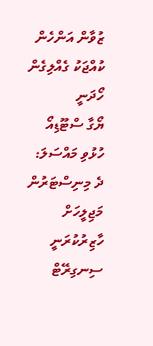ޒުވާން އަންހެން ކުއްޖަކު ގެއްލިގެން ހޯދަނީ
ޔޯގާ ސްޓޫޑިއޯ ހުޅުވި މައްސަލަ: ދެ މިނިސްޓަރުން މަޖިލީހަށް ހާޒިރުކުރަނީ
ސިނގިރޭޓް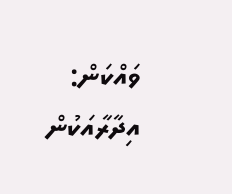ވައްކަން: އިދާރާއަކުން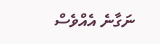ނަގާނެ އެއްވެސް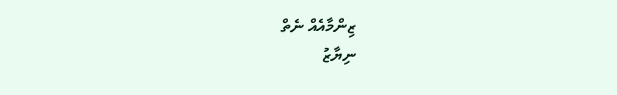ޒިންމާއެއް ނެތް
ނިޔާޒު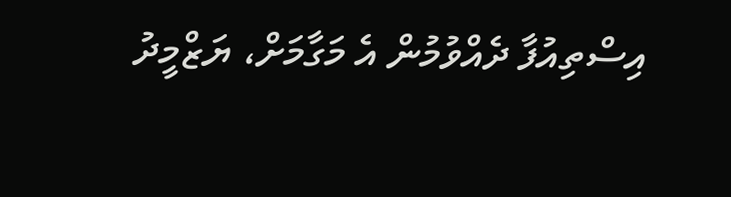އިސްތިއުފާ ދެއްވުމުން އެ މަގާމަށް، ޔަޒްމީދު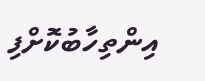އިންތިހާބުކޮށްފި